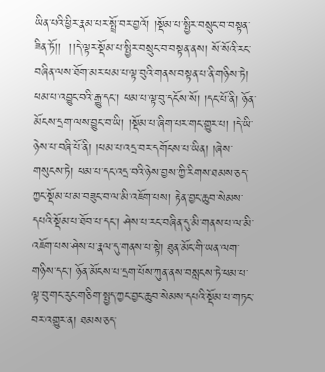ཡིན་པའི་ཕྱིར་རྣམ་པར་སྤྲོ་བར་བྱའོ། །སྡོམ་པ་སྤྱིར་བསྲུང་བ་བསྟན་ཟིན་ཏོ།།  །།དེ་ལྟར་སྡོམ་པ་སྤྱིར་བསྲུང་བ་བསྟན་ནས། སོ་སོའི་རང་བཞིན་ལས་ཐོག་མར་ཕམ་པ་ལྟ་བུའི་གནས་བསྟན་པ་ནི་གཉིས་ཏེ། ཕམ་པ་འབྱུང་བའི་རྒྱུ་དང་། ཕམ་པ་ལྟ་བུ་དངོས་སོ། །དང་པོ་ནི། ཉོན་མོངས་དྲག་ལས་བྱུང་བ་ཡི། །སྡོམ་པ་ཞིག་པར་གང་གྱུར་པ། །དེ་ཡི་ཉེས་པ་བཞི་པོ་ནི། །ཕམ་པ་འདྲ་བར་དགོངས་པ་ཡིན། །ཞེས་གསུངས་ཏེ། ཕམ་པ་དང་འདྲ་བའི་ཉེས་བྱས་ཀྱི་རིགས་ཐམས་ཅད་ཀྱང་སྡོམ་པ་མ་བཟུང་བ་ལ་མི་འཇོག་པས། རྟེན་བྱང་ཆུབ་སེམས་དཔའི་སྡོམ་པ་ཐོབ་པ་དང་། ཤེས་པ་རང་བཞིན་དུ་མི་གནས་པ་ལ་མི་འཇོག་པས་ཤེས་པ་རྣལ་དུ་གནས་པ་སྟེ། ཐུན་མོང་གི་ཡན་ལག་གཉིས་དང་། ཉོན་མོངས་པ་དྲག་པོས་ཀུན་ནས་བསླངས་ཏེ་ཕམ་པ་ལྟ་བུ་གང་རུང་གཅིག་སྤྱད་ཀྱང་བྱང་ཆུབ་སེམས་དཔའི་སྡོམ་པ་གཏང་བར་འགྱུར་ན། ཐམས་ཅད་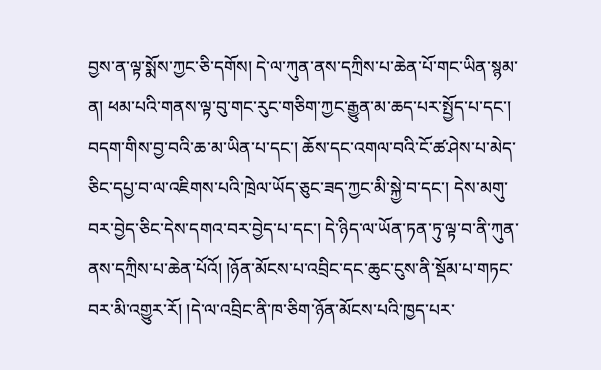བྱས་ན་ལྟ་སྨོས་ཀྱང་ཅི་དགོས། དེ་ལ་ཀུན་ནས་དཀྲིས་པ་ཆེན་པོ་གང་ཡིན་སྙམ་ན། ཕམ་པའི་གནས་ལྟ་བུ་གང་རུང་གཅིག་ཀྱང་རྒྱུན་མ་ཆད་པར་སྤྱོད་པ་དང་། བདག་གིས་བྱ་བའི་ཆ་མ་ཡིན་པ་དང་། ཆོས་དང་འགལ་བའི་ངོ་ཚ་ཤེས་པ་མེད་ཅིང་དཔྱ་བ་ལ་འཇིགས་པའི་ཁྲེལ་ཡོད་ཅུང་ཟད་ཀྱང་མི་སྐྱེ་བ་དང་། དེས་མགུ་བར་བྱེད་ཅིང་དེས་དགའ་བར་བྱེད་པ་དང་། དེ་ཉིད་ལ་ཡོན་ཏན་ཏུ་ལྟ་བ་ནི་ཀུན་ནས་དཀྲིས་པ་ཆེན་པོའོ། །ཉོན་མོངས་པ་འབྲིང་དང་ཆུང་ངུས་ནི་སྡོམ་པ་གཏང་བར་མི་འགྱུར་རོ། །དེ་ལ་འབྲིང་ནི་ཁ་ཅིག་ཉོན་མོངས་པའི་ཁྱད་པར་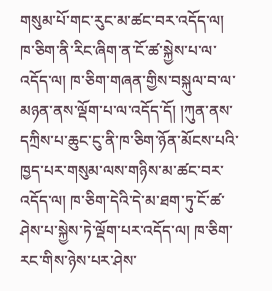གསུམ་པོ་གང་རུང་མ་ཚང་བར་འདོད་ལ། ཁ་ཅིག་ནི་རིང་ཞིག་ན་ངོ་ཚ་སྐྱེས་པ་ལ་འདོད་ལ། ཁ་ཅིག་གཞན་གྱིས་བསྐུལ་བ་ལ་མཉན་ནས་ལྡོག་པ་ལ་འདོད་དོ། །ཀུན་ནས་དཀྲིས་པ་ཆུང་ངུ་ནི་ཁ་ཅིག་ཉོན་མོངས་པའི་ཁྱད་པར་གསུམ་ལས་གཉིས་མ་ཚང་བར་འདོད་ལ། ཁ་ཅིག་དེའི་དེ་མ་ཐག་ཏུ་ངོ་ཚ་ཤེས་པ་སྐྱེས་ཏེ་ལྡོག་པར་འདོད་ལ། ཁ་ཅིག་རང་གིས་ཉེས་པར་ཤེས་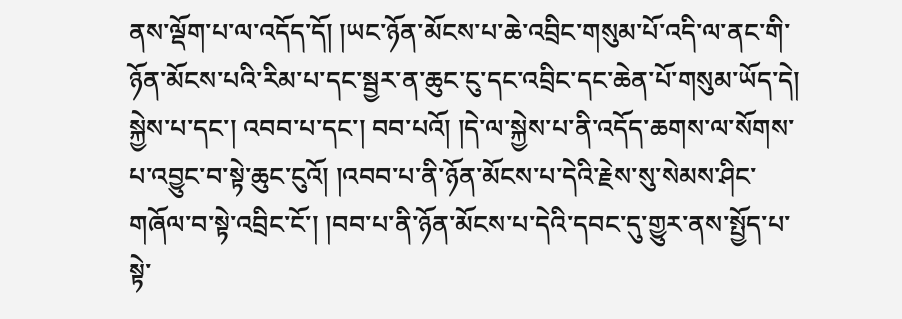ནས་ལྡོག་པ་ལ་འདོད་དོ། །ཡང་ཉོན་མོངས་པ་ཆེ་འབྲིང་གསུམ་པོ་འདི་ལ་ནང་གི་ཉོན་མོངས་པའི་རིམ་པ་དང་སྦྱར་ན་ཆུང་ངུ་དང་འབྲིང་དང་ཆེན་པོ་གསུམ་ཡོད་དེ། སྐྱེས་པ་དང་། འབབ་པ་དང་། བབ་པའོ། །དེ་ལ་སྐྱེས་པ་ནི་འདོད་ཆགས་ལ་སོགས་པ་འབྱུང་བ་སྟེ་ཆུང་ངུའོ། །འབབ་པ་ནི་ཉོན་མོངས་པ་དེའི་རྗེས་སུ་སེམས་ཤིང་གཞོལ་བ་སྟེ་འབྲིང་ངོ་། །བབ་པ་ནི་ཉོན་མོངས་པ་དེའི་དབང་དུ་གྱུར་ནས་སྤྱོད་པ་སྟེ་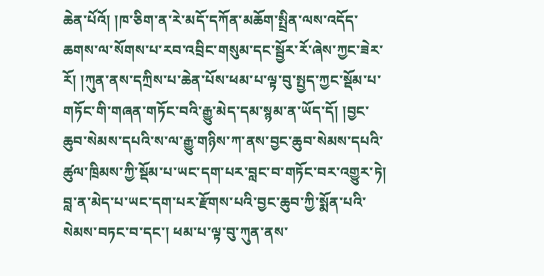ཆེན་པོའོ། །ཁ་ཅིག་ན་རེ་མདོ་དཀོན་མཆོག་སྤྲིན་ལས་འདོད་ཆགས་ལ་སོགས་པ་རབ་འབྲིང་གསུམ་དང་སྦྱོར་རོ་ཞེས་ཀྱང་ཟེར་རོ། །ཀུན་ནས་དཀྲིས་པ་ཆེན་པོས་ཕམ་པ་ལྟ་བུ་སྤྱད་ཀྱང་སྡོམ་པ་གཏོང་གི་གཞན་གཏོང་བའི་རྒྱུ་མེད་དམ་སྙམ་ན་ཡོད་དོ། །བྱང་ཆུབ་སེམས་དཔའི་ས་ལ་རྒྱུ་གཉིས་ཀ་ནས་བྱང་ཆུབ་སེམས་དཔའི་ཚུལ་ཁྲིམས་ཀྱི་སྡོམ་པ་ཡང་དག་པར་བླང་བ་གཏོང་བར་འགྱུར་ཏེ། བླ་ན་མེད་པ་ཡང་དག་པར་རྫོགས་པའི་བྱང་ཆུབ་ཀྱི་སྨོན་པའི་སེམས་བཏང་བ་དང་། ཕམ་པ་ལྟ་བུ་ཀུན་ནས་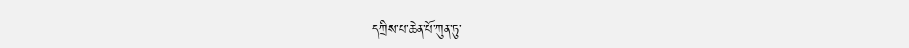དཀྲིས་པ་ཆེན་པོ་ཀུན་ཏུ་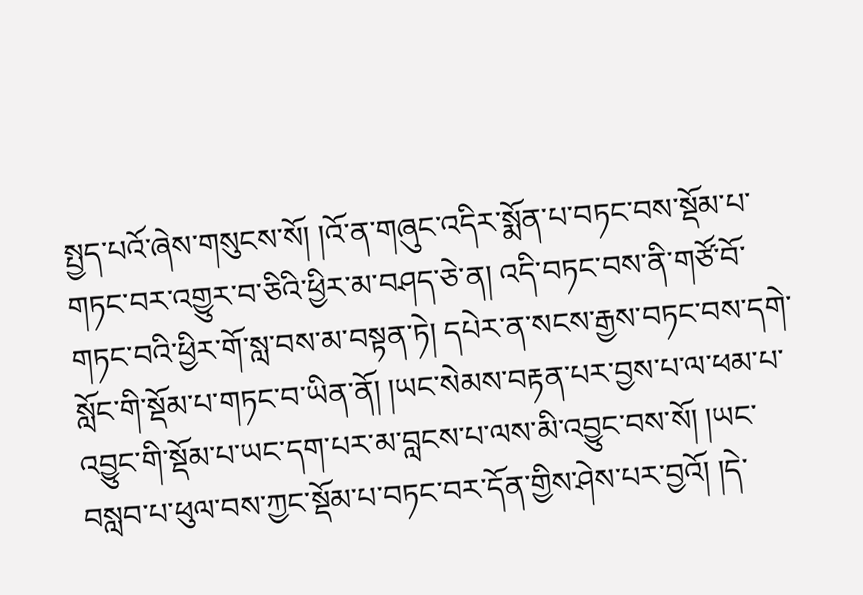སྤྱད་པའོ་ཞེས་གསུངས་སོ། །འོ་ན་གཞུང་འདིར་སྨོན་པ་བཏང་བས་སྡོམ་པ་གཏང་བར་འགྱུར་བ་ཅིའི་ཕྱིར་མ་བཤད་ཅེ་ན། འདི་བཏང་བས་ནི་གཙོ་བོ་གཏང་བའི་ཕྱིར་གོ་སླ་བས་མ་བསྟན་ཏེ། དཔེར་ན་སངས་རྒྱས་བཏང་བས་དགེ་སློང་གི་སྡོམ་པ་གཏང་བ་ཡིན་ནོ། །ཡང་སེམས་བརྟན་པར་བྱས་པ་ལ་ཕམ་པ་འབྱུང་གི་སྡོམ་པ་ཡང་དག་པར་མ་བླངས་པ་ལས་མི་འབྱུང་བས་སོ། །ཡང་བསླབ་པ་ཕུལ་བས་ཀྱང་སྡོམ་པ་བཏང་བར་དོན་གྱིས་ཤེས་པར་བྱའོ། །དེ་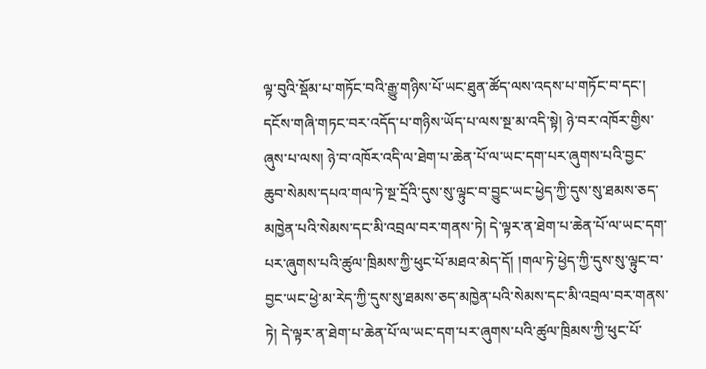ལྟ་བུའི་སྡོམ་པ་གཏོང་བའི་རྒྱུ་གཉིས་པོ་ཡང་ཐུན་ཚོད་ལས་འདས་པ་གཏོང་བ་དང་། དངོས་གཞི་གཏང་བར་འདོད་པ་གཉིས་ཡོད་པ་ལས་སྔ་མ་འདི་སྟེ། ཉེ་བར་འཁོར་གྱིས་ཞུས་པ་ལས། ཉེ་བ་འཁོར་འདི་ལ་ཐེག་པ་ཆེན་པོ་ལ་ཡང་དག་པར་ཞུགས་པའི་བྱང་ཆུབ་སེམས་དཔའ་གལ་ཏེ་སྔ་དྲོའི་དུས་སུ་ལྟུང་བ་བྱུང་ཡང་ཕྱེད་ཀྱི་དུས་སུ་ཐམས་ཅད་མཁྱེན་པའི་སེམས་དང་མི་འབྲལ་བར་གནས་ཏེ། དེ་ལྟར་ན་ཐེག་པ་ཆེན་པོ་ལ་ཡང་དག་པར་ཞུགས་པའི་ཚུལ་ཁྲིམས་ཀྱི་ཕུང་པོ་མཐའ་མེད་དོ། །གལ་ཏེ་ཕྱེད་ཀྱི་དུས་སུ་ལྟུང་བ་བྱང་ཡང་ཕྱེ་མ་རེད་ཀྱི་དུས་སུ་ཐམས་ཅད་མཁྱེན་པའི་སེམས་དང་མི་འབྲལ་བར་གནས་ཏེ། དེ་ལྟར་ན་ཐེག་པ་ཆེན་པོ་ལ་ཡང་དག་པར་ཞུགས་པའི་ཚུལ་ཁྲིམས་ཀྱི་ཕུང་པོ་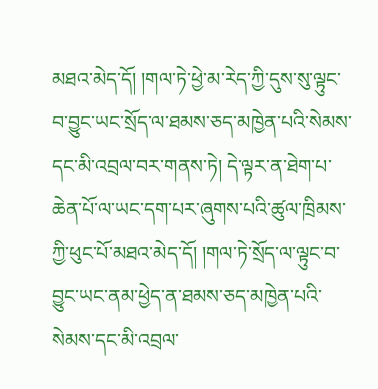མཐའ་མེད་དོ། །གལ་ཏེ་ཕྱེ་མ་རེད་ཀྱི་དུས་སུ་ལྟུང་བ་བྱུང་ཡང་སྲོད་ལ་ཐམས་ཅད་མཁྱེན་པའི་སེམས་དང་མི་འབྲལ་བར་གནས་ཏེ། དེ་ལྟར་ན་ཐེག་པ་ཆེན་པོ་ལ་ཡང་དག་པར་ཞུགས་པའི་ཚུལ་ཁྲིམས་ཀྱི་ཕུང་པོ་མཐའ་མེད་དོ། །གལ་ཏེ་སྲོད་ལ་ལྟུང་བ་བྱུང་ཡང་ནམ་ཕྱེད་ན་ཐམས་ཅད་མཁྱེན་པའི་སེམས་དང་མི་འབྲལ་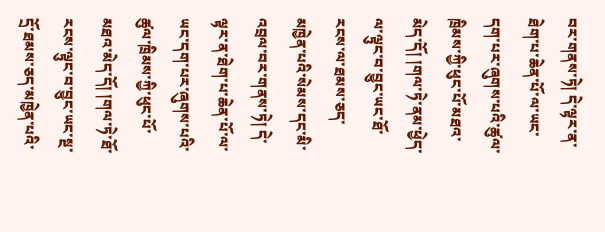བར་གནས་ཏེ། དེ་ལྟར་ན་ཐེག་པ་ཆེན་པོ་ལ་ཡང་དག་པར་ཞུགས་པའི་ཚུལ་ཁྲིམས་ཀྱི་ཕུང་པོ་མཐའ་མེད་དོ། །གལ་ཏེ་ནམ་ཕྱེད་ལ་ལྟུང་བ་བྱུང་ཡང་ཐོ་རངས་ལ་ཐམས་ཅད་མཁྱེན་པའི་སེམས་དང་མི་འབྲལ་བར་གནས་ཏེ། དེ་ལྟར་ན་ཐེག་པ་ཆེན་པོ་ལ་ཡང་དག་པར་ཞུགས་པའི་ཚུལ་ཁྲིམས་ཀྱི་ཕུང་པོ་མཐའ་མེད་དོ། །གལ་ཏེ་ཐོ་རངས་ལྟུང་བ་བྱུང་ཡང་སྔ་དྲོ་ཐམས་ཅད་མཁྱེན་པའི་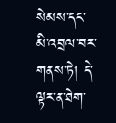སེམས་དང་མི་འབྲལ་བར་གནས་ཏེ། དེ་ལྟར་ན་ཐེག་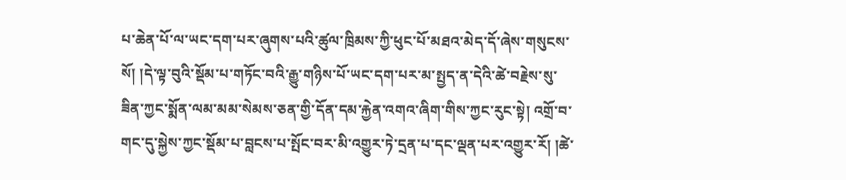པ་ཆེན་པོ་ལ་ཡང་དག་པར་ཞུགས་པའི་ཚུལ་ཁྲིམས་ཀྱི་ཕུང་པོ་མཐའ་མེད་དོ་ཞེས་གསུངས་སོ། །དེ་ལྟ་བུའི་སྡོམ་པ་གཏོང་བའི་རྒྱུ་གཉིས་པོ་ཡང་དག་པར་མ་སྤྱད་ན་དེའི་ཚེ་བརྗེས་སུ་ཟིན་ཀྱང་སྨོན་ལམ་མམ་སེམས་ཅན་གྱི་དོན་དམ་རྐྱེན་འགའ་ཞིག་གིས་ཀྱང་རུང་སྟེ། འགྲོ་བ་གང་དུ་སྐྱེས་ཀྱང་སྡོམ་པ་བླངས་པ་སྤོང་བར་མི་འགྱུར་ཏེ་དྲན་པ་དང་ལྡན་པར་འགྱུར་རོ། །ཚེ་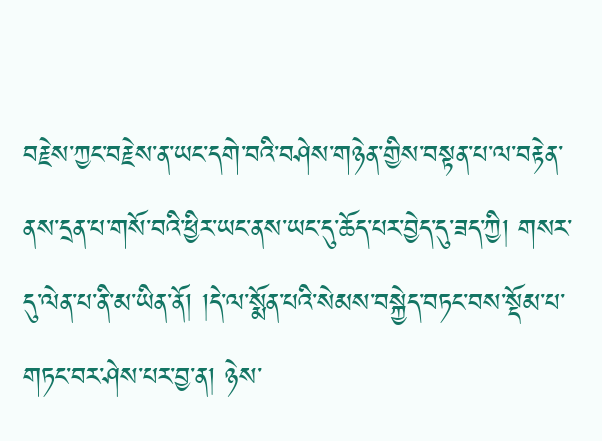བརྗེས་ཀྱང་བརྗེས་ན་ཡང་དགེ་བའི་བཤེས་གཉེན་གྱིས་བསྟན་པ་ལ་བརྟེན་ནས་དྲན་པ་གསོ་བའི་ཕྱིར་ཡང་ནས་ཡང་དུ་ཆོད་པར་བྱེད་དུ་ཟད་ཀྱི། གསར་དུ་ལེན་པ་ནི་མ་ཡིན་ནོ། །དེ་ལ་སྨོན་པའི་སེམས་བསྐྱེད་བཏང་བས་སྡོམ་པ་གཏང་བར་ཤེས་པར་བྱ་ན། ཉེས་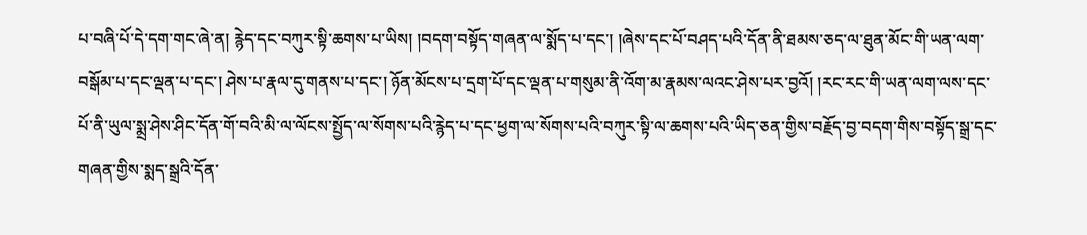པ་བཞི་པོ་དེ་དག་གང་ཞེ་ན། རྙེད་དང་བཀུར་སྟི་ཆགས་པ་ཡིས། །བདག་བསྟོད་གཞན་ལ་སྨོད་པ་དང་། །ཞེས་དང་པོ་བཤད་པའི་དོན་ནི་ཐམས་ཅད་ལ་ཐུན་མོང་གི་ཡན་ལག་བསྒོམ་པ་དང་ལྡན་པ་དང་། ཤེས་པ་རྣལ་དུ་གནས་པ་དང་། ཉོན་མོངས་པ་དྲག་པོ་དང་ལྡན་པ་གསུམ་ནི་འོག་མ་རྣམས་ལའང་ཤེས་པར་བྱའོ། །རང་རང་གི་ཡན་ལག་ལས་དང་པོ་ནི་ཡུལ་སྨྲ་ཤེས་ཤིང་དོན་གོ་བའི་མི་ལ་ལོངས་སྤྱོད་ལ་སོགས་པའི་རྙེད་པ་དང་ཕྱག་ལ་སོགས་པའི་བཀུར་སྟི་ལ་ཆགས་པའི་ཡིད་ཅན་གྱིས་བརྗོད་བྱ་བདག་གིས་བསྟོད་སྒྲ་དང་གཞན་གྱིས་སྨད་སྒྲའི་དོན་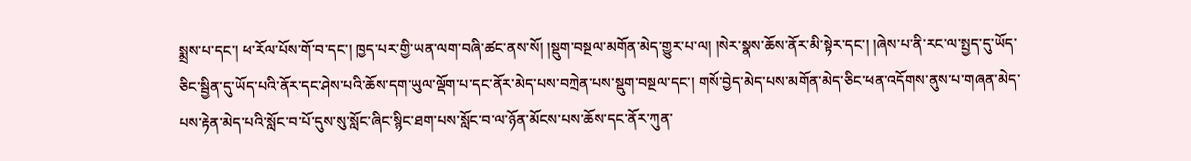སྨྲས་པ་དང་། ཕ་རོལ་པོས་གོ་བ་དང་། ཁྱད་པར་གྱི་ཡན་ལག་བཞི་ཚང་ནས་སོ། །སྡུག་བསྔལ་མགོན་མེད་གྱུར་པ་ལ། །སེར་སྣས་ཆོས་ནོར་མི་སྟེར་དང་། །ཞེས་པ་ནི་རང་ལ་སྤྱད་དུ་ཡོད་ཅིང་སྦྱིན་དུ་ཡོད་པའི་ནོར་དང་ཤེས་པའི་ཆོས་དག་ཡུལ་ལྡོག་པ་དང་ནོར་མེད་པས་བཀྲེན་པས་སྡུག་བསྔལ་དང་། གསོ་བྱེད་མེད་པས་མགོན་མེད་ཅིང་ཕན་འདོགས་ནུས་པ་གཞན་མེད་པས་རྟེན་མེད་པའི་སློང་བ་པོ་དུས་སུ་སློང་ཞིང་སྙིང་ཐག་པས་སློང་བ་ལ་ཉོན་མོངས་པས་ཆོས་དང་ནོར་ཀུན་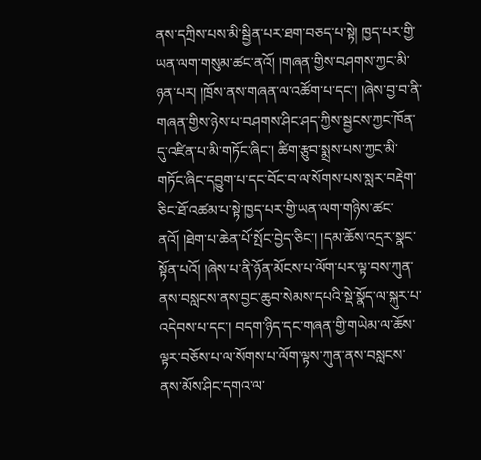ནས་དཀྲིས་པས་མི་སྦྱིན་པར་ཐག་བཅད་པ་སྟེ། ཁྱད་པར་གྱི་ཡན་ལག་གསུམ་ཚང་ནའོ། །གཞན་གྱིས་བཤགས་ཀྱང་མི་ཉན་པར། །ཁྲོས་ནས་གཞན་ལ་འཚོག་པ་དང་། །ཞེས་བྱ་བ་ནི་གཞན་གྱིས་ཉེས་པ་བཤགས་ཤིང་ཤད་ཀྱིས་སྦྱངས་ཀྱང་ཁོན་དུ་འཛིན་པ་མི་གཏོང་ཞིང་། ཚིག་རྩུབ་སྨྲས་པས་ཀྱང་མི་གཏོང་ཞིང་དབྱུག་པ་དང་བོང་བ་ལ་སོགས་པས་སླར་བརྡེག་ཅིང་ཐོ་འཚམ་པ་སྟེ་ཁྱད་པར་གྱི་ཡན་ལག་གཉིས་ཚང་ནའོ། །ཐེག་པ་ཆེན་པོ་སྤོང་བྱེད་ཅིང་། །དམ་ཆོས་འདྲར་སྣང་སྟོན་པའོ། །ཞེས་པ་ནི་ཉོན་མོངས་པ་ལོག་པར་ལྟ་བས་ཀུན་ནས་བསླངས་ནས་བྱང་ཆུབ་སེམས་དཔའི་སྡེ་སྣོད་ལ་སྐུར་པ་འདེབས་པ་དང་། བདག་ཉིད་དང་གཞན་གྱི་གཡེམ་ལ་ཆོས་ལྟར་བཅོས་པ་ལ་སོགས་པ་ལོག་ལྟས་ཀུན་ནས་བསླངས་ནས་མོས་ཤིང་དགའ་ལ་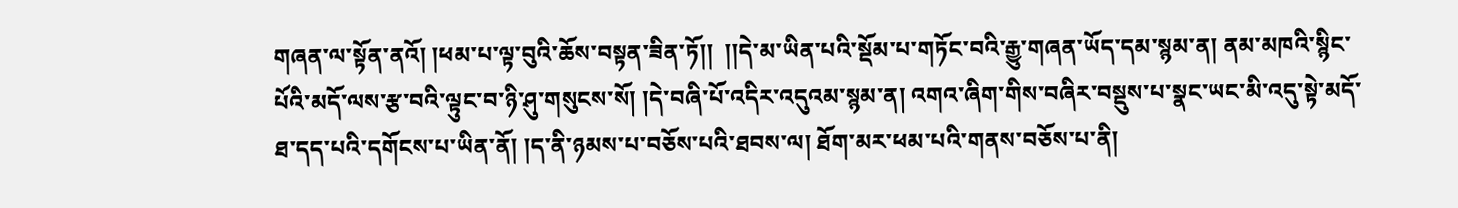གཞན་ལ་སྟོན་ནའོ། །ཕམ་པ་ལྟ་བུའི་ཆོས་བསྟན་ཟིན་ཏོ།།  །།དེ་མ་ཡིན་པའི་སྡོམ་པ་གཏོང་བའི་རྒྱུ་གཞན་ཡོད་དམ་སྙམ་ན། ནམ་མཁའི་སྙིང་པོའི་མདོ་ལས་རྩ་བའི་ལྟུང་བ་ཉི་ཤུ་གསུངས་སོ། །དེ་བཞི་པོ་འདིར་འདུའམ་སྙམ་ན། འགའ་ཞིག་གིས་བཞིར་བསྡུས་པ་སྣང་ཡང་མི་འདུ་སྟེ་མདོ་ཐ་དད་པའི་དགོངས་པ་ཡིན་ནོ། །ད་ནི་ཉམས་པ་བཅོས་པའི་ཐབས་ལ། ཐོག་མར་ཕམ་པའི་གནས་བཅོས་པ་ནི།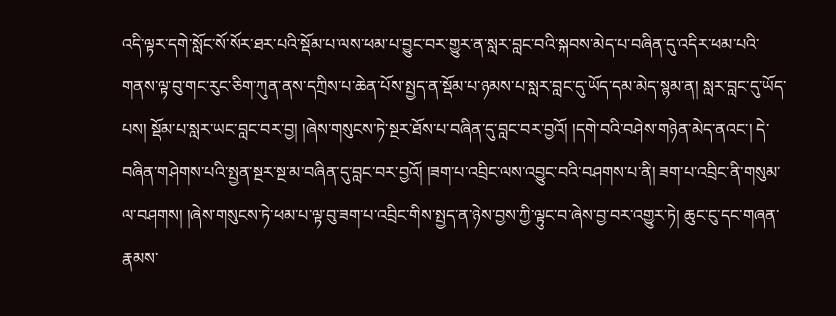འདི་ལྟར་དགེ་སློང་སོ་སོར་ཐར་པའི་སྡོམ་པ་ལས་ཕམ་པ་བྱུང་བར་གྱུར་ན་སླར་བླང་བའི་སྐབས་མེད་པ་བཞིན་དུ་འདིར་ཕམ་པའི་གནས་ལྟ་བུ་གང་རུང་ཅིག་ཀུན་ནས་དཀྲིས་པ་ཆེན་པོས་སྤྱད་ན་སྡོམ་པ་ཉམས་པ་སླར་བླང་དུ་ཡོད་དམ་མེད་སྙམ་ན། སླར་བླང་དུ་ཡོད་པས། སྡོམ་པ་སླར་ཡང་བླང་བར་བྱ། །ཞེས་གསུངས་ཏེ་སྔར་ཐོས་པ་བཞིན་དུ་བླང་བར་བྱའོ། །དགེ་བའི་བཤེས་གཉེན་མེད་ནའང་། དེ་བཞིན་གཤེགས་པའི་སྤྱན་སྔར་སྔ་མ་བཞིན་དུ་བླང་བར་བྱའོ། །ཟག་པ་འབྲིང་ལས་འབྱུང་བའི་བཤགས་པ་ནི། ཟག་པ་འབྲིང་ནི་གསུམ་ལ་བཤགས། །ཞེས་གསུངས་ཏེ་ཕམ་པ་ལྟ་བུ་ཟག་པ་འབྲིང་གིས་སྤྱད་ན་ཉེས་བྱས་ཀྱི་ལྟུང་བ་ཞེས་བྱ་བར་འགྱུར་ཏེ། ཆུང་ངུ་དང་གཞན་རྣམས་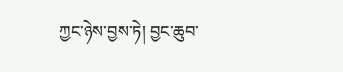ཀྱང་ཉེས་བྱས་ཏེ། བྱང་ཆུབ་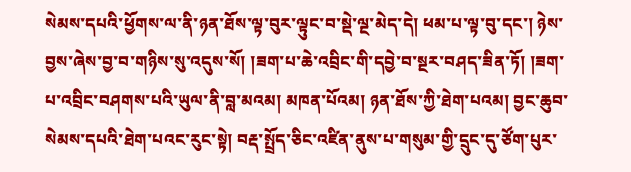སེམས་དཔའི་ཕྱོགས་ལ་ནི་ཉན་ཐོས་ལྟ་བུར་ལྟུང་བ་སྡེ་ལྔ་མེད་དེ། ཕམ་པ་ལྟ་བུ་དང་། ཉེས་བྱས་ཞེས་བྱ་བ་གཉིས་སུ་འདུས་སོ། །ཟག་པ་ཆེ་འབྲིང་གི་དབྱེ་བ་སྔར་བཤད་ཟིན་ཏོ། །ཟག་པ་འབྲིང་བཤགས་པའི་ཡུལ་ནི་བླ་མའམ། མཁན་པོའམ། ཉན་ཐོས་ཀྱི་ཐེག་པའམ། བྱང་ཆུབ་སེམས་དཔའི་ཐེག་པའང་རུང་སྟེ། བརྡ་སྤྲོད་ཅིང་འཛིན་ནུས་པ་གསུམ་གྱི་དྲུང་དུ་ཙོག་པུར་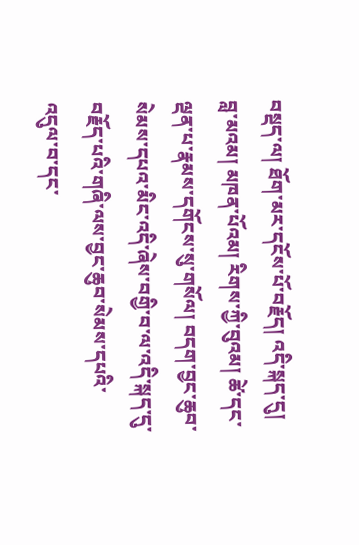བསྡད་ལ། ཐོག་མར་དངོས་པོ་བརྗོད། འདི་སྐད་དུ། བླ་མའམ། མཁན་པོའམ། རིགས་ཀྱི་བུའམ། ཚེ་དང་ལྡན་པ་རྣམས་དགོངས་སུ་གསོལ། བདག་བྱང་ཆུབ་སེམས་དཔའ་མིང་འདི་ཞེས་བགྱི་བ་ལ་འདི་སྐད་དུ་བརྗོད་པའི་གཞི་ལས་བྱང་ཆུབ་སེམས་དཔའི་འདུལ་བ་དང་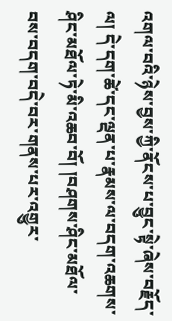འགལ་བའི་ཉེས་བྱས་ཀྱི་ནོངས་པ་བྱུང་སྟེ་ཞེས་བརྗོད་ལ། དེ་དག་ཚེ་དང་ལྡན་པ་རྣམས་ལ་བདག་འཆགས་ཤིང་མཐོལ་ཏེ་མི་འཆབ་བོ། །བཤགས་ཤིང་མཐོལ་བས་བདག་བདེ་བར་གནས་པར་འགྱུར་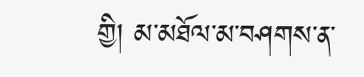གྱི། མ་མཐོལ་མ་བཤགས་ན་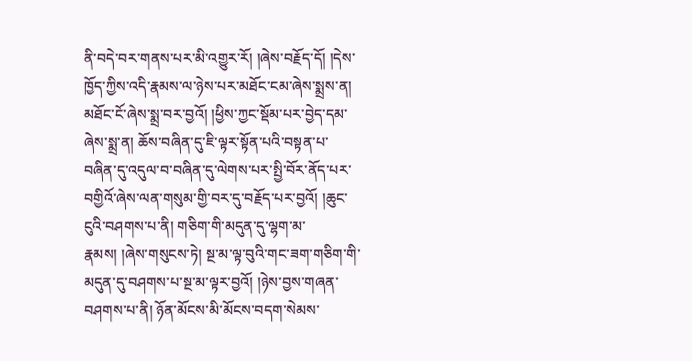ནི་བདེ་བར་གནས་པར་མི་འགྱུར་རོ། །ཞེས་བརྗོད་དོ། །དེས་ཁྱོད་ཀྱིས་འདི་རྣམས་ལ་ཉེས་པར་མཐོང་ངམ་ཞེས་སྨྲས་ན། མཐོང་ངོ་ཞེས་སྨྲ་བར་བྱའོ། །ཕྱིས་ཀྱང་སྡོམ་པར་བྱེད་དམ་ཞེས་སྨྲ་ན། ཆོས་བཞིན་དུ་ཇི་ལྟར་སྟོན་པའི་བསྟན་པ་བཞིན་དུ་འདུལ་བ་བཞིན་དུ་ལེགས་པར་སྤྱི་བོར་ནོད་པར་བགྱིའོ་ཞེས་ལན་གསུམ་གྱི་བར་དུ་བརྗོད་པར་བྱའོ། །ཆུང་ངུའི་བཤགས་པ་ནི། གཅིག་གི་མདུན་དུ་ལྷག་མ་རྣམས། །ཞེས་གསུངས་ཏེ། སྔ་མ་ལྟ་བུའི་གང་ཟག་གཅིག་གི་མདུན་དུ་བཤགས་པ་སྔ་མ་ལྟར་བྱའོ། །ཉེས་བྱས་གཞན་བཤགས་པ་ནི། ཉོན་མོངས་མི་མོངས་བདག་སེམས་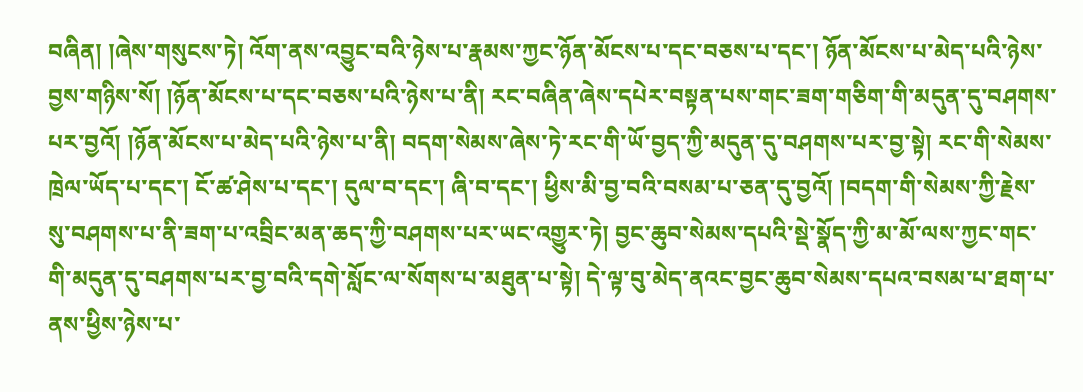བཞིན། །ཞེས་གསུངས་ཏེ། འོག་ནས་འབྱུང་བའི་ཉེས་པ་རྣམས་ཀྱང་ཉོན་མོངས་པ་དང་བཅས་པ་དང་། ཉོན་མོངས་པ་མེད་པའི་ཉེས་བྱས་གཉིས་སོ། །ཉོན་མོངས་པ་དང་བཅས་པའི་ཉེས་པ་ནི། རང་བཞིན་ཞེས་དཔེར་བསྟན་པས་གང་ཟག་གཅིག་གི་མདུན་དུ་བཤགས་པར་བྱའོ། །ཉོན་མོངས་པ་མེད་པའི་ཉེས་པ་ནི། བདག་སེམས་ཞེས་ཏེ་རང་གི་ཡོ་བྱད་ཀྱི་མདུན་དུ་བཤགས་པར་བྱ་སྟེ། རང་གི་སེམས་ཁྲེལ་ཡོད་པ་དང་། ངོ་ཚ་ཤེས་པ་དང་། དུལ་བ་དང་། ཞི་བ་དང་། ཕྱིས་མི་བྱ་བའི་བསམ་པ་ཅན་དུ་བྱའོ། །བདག་གི་སེམས་ཀྱི་རྗེས་སུ་བཤགས་པ་ནི་ཟག་པ་འབྲིང་མན་ཆད་ཀྱི་བཤགས་པར་ཡང་འགྱུར་ཏེ། བྱང་ཆུབ་སེམས་དཔའི་སྡེ་སྣོད་ཀྱི་མ་མོ་ལས་ཀྱང་གང་གི་མདུན་དུ་བཤགས་པར་བྱ་བའི་དགེ་སློང་ལ་སོགས་པ་མཐུན་པ་སྟེ། དེ་ལྟ་བུ་མེད་ནའང་བྱང་ཆུབ་སེམས་དཔའ་བསམ་པ་ཐག་པ་ནས་ཕྱིས་ཉེས་པ་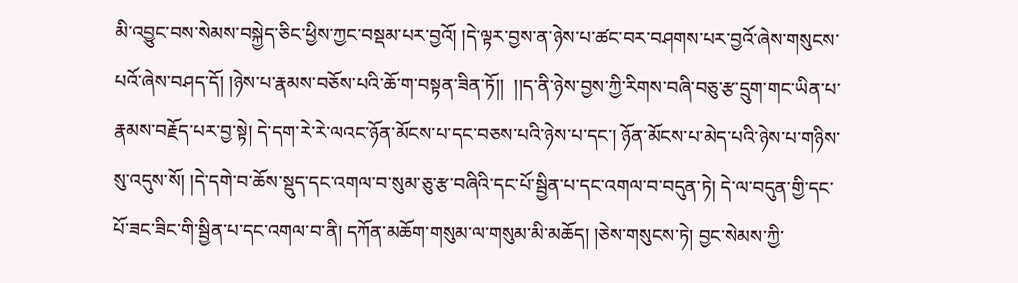མི་འབྱུང་བས་སེམས་བསྐྱེད་ཅིང་ཕྱིས་ཀྱང་བསྡམ་པར་བྱའོ། །དེ་ལྟར་བྱས་ན་ཉེས་པ་ཚང་བར་བཤགས་པར་བྱའོ་ཞེས་གསུངས་པའོ་ཞེས་བཤད་དོ། །ཉེས་པ་རྣམས་བཅོས་པའི་ཆོ་ག་བསྟན་ཟིན་ཏོ།།  །།ད་ནི་ཉེས་བྱས་ཀྱི་རིགས་བཞི་བཅུ་རྩ་དྲུག་གང་ཡིན་པ་རྣམས་བརྗོད་པར་བྱ་སྟེ། དེ་དག་རེ་རེ་ལའང་ཉོན་མོངས་པ་དང་བཅས་པའི་ཉེས་པ་དང་། ཉོན་མོངས་པ་མེད་པའི་ཉེས་པ་གཉིས་སུ་འདུས་སོ། །དེ་དགེ་བ་ཆོས་སྡུད་དང་འགལ་བ་སུམ་ཅུ་རྩ་བཞིའི་དང་པོ་སྦྱིན་པ་དང་འགལ་བ་བདུན་ཏེ། དེ་ལ་བདུན་གྱི་དང་པོ་ཟང་ཟིང་གི་སྦྱིན་པ་དང་འགལ་བ་ནི། དཀོན་མཆོག་གསུམ་ལ་གསུམ་མི་མཆོད། །ཅེས་གསུངས་ཏེ། བྱང་སེམས་ཀྱི་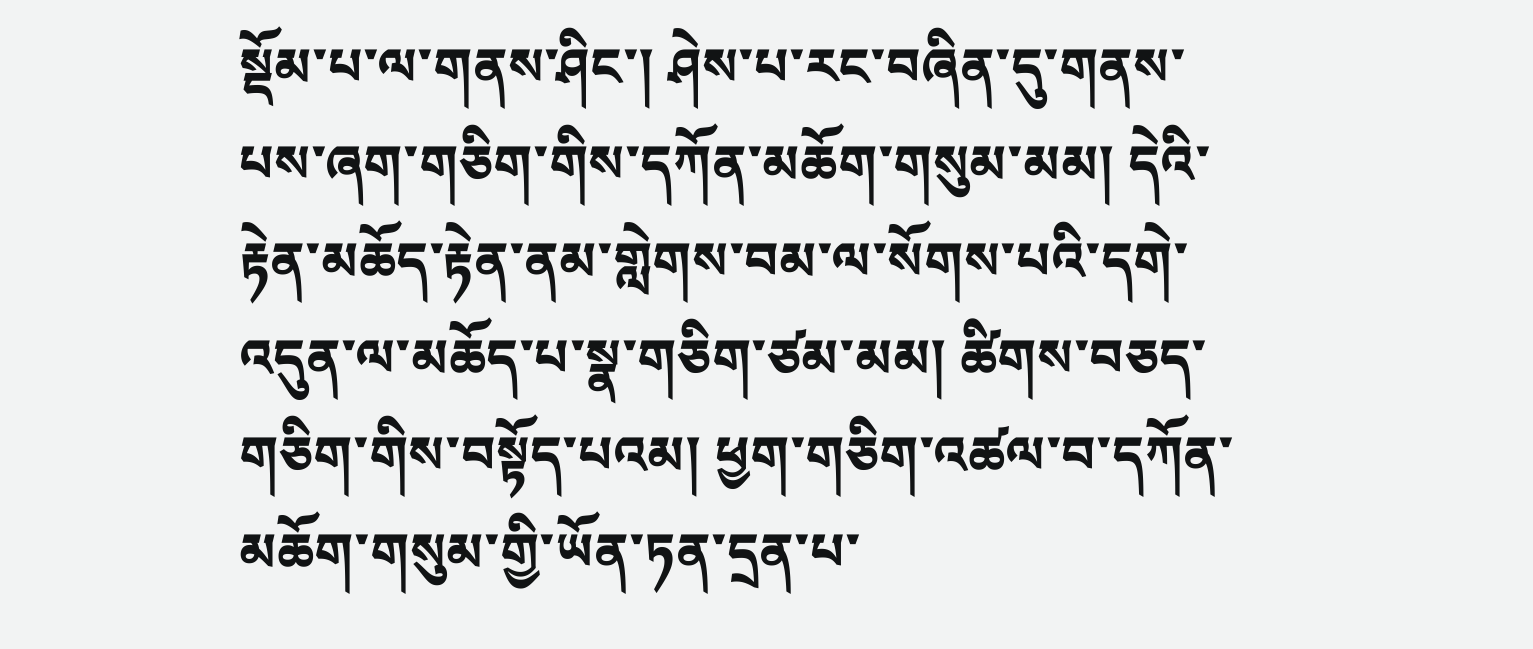སྡོམ་པ་ལ་གནས་ཤིང་། ཤེས་པ་རང་བཞིན་དུ་གནས་པས་ཞག་གཅིག་གིས་དཀོན་མཆོག་གསུམ་མམ། དེའི་རྟེན་མཆོད་རྟེན་ནམ་གླེགས་བམ་ལ་སོགས་པའི་དགེ་འདུན་ལ་མཆོད་པ་སྣ་གཅིག་ཙམ་མམ། ཚིགས་བཅད་གཅིག་གིས་བསྟོད་པའམ། ཕྱག་གཅིག་འཚལ་བ་དཀོན་མཆོག་གསུམ་གྱི་ཡོན་ཏན་དྲན་པ་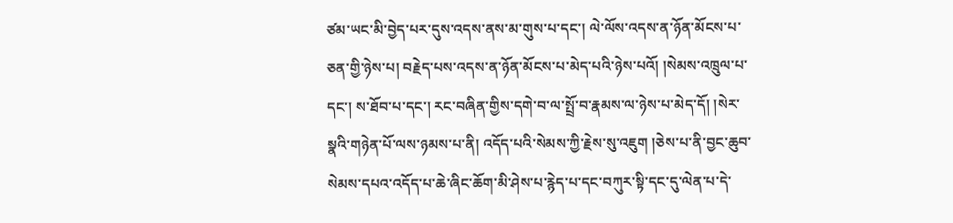ཙམ་ཡང་མི་བྱེད་པར་དུས་འདས་ནས་མ་གུས་པ་དང་། ལེ་ལོས་འདས་ན་ཉོན་མོངས་པ་ཅན་གྱི་ཉེས་པ། བརྗེད་པས་འདས་ན་ཉོན་མོངས་པ་མེད་པའི་ཉེས་པའོ། །སེམས་འཁྲུལ་པ་དང་། ས་ཐོབ་པ་དང་། རང་བཞིན་གྱིས་དགེ་བ་ལ་སྤྲོ་བ་རྣམས་ལ་ཉེས་པ་མེད་དོ། །སེར་སྣའི་གཉེན་པོ་ལས་ཉམས་པ་ནི། འདོད་པའི་སེམས་ཀྱི་རྗེས་སུ་འཇུག །ཅེས་པ་ནི་བྱང་ཆུབ་སེམས་དཔའ་འདོད་པ་ཆེ་ཞིང་ཆོག་མི་ཤེས་པ་རྙེད་པ་དང་བཀུར་སྟི་དང་དུ་ལེན་པ་དེ་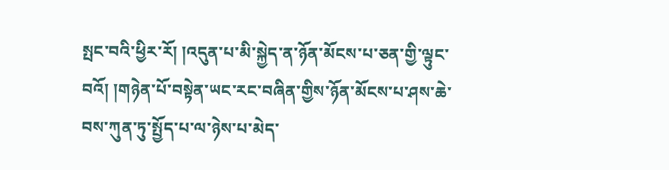སྤང་བའི་ཕྱིར་རོ། །འདུན་པ་མི་སྐྱེད་ན་ཉོན་མོངས་པ་ཅན་གྱི་ལྟུང་བའོ། །གཉེན་པོ་བསྟེན་ཡང་རང་བཞིན་གྱིས་ཉོན་མོངས་པ་ཤས་ཆེ་བས་ཀུན་ཏུ་སྤྱོད་པ་ལ་ཉེས་པ་མེད་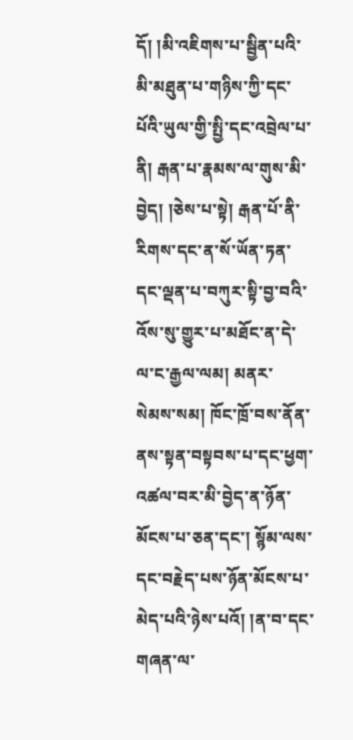དོ། །མི་འཇིགས་པ་སྦྱིན་པའི་མི་མཐུན་པ་གཉིས་ཀྱི་དང་པོའི་ཡུལ་གྱི་སྤྱི་དང་འབྲེལ་པ་ནི། རྒན་པ་རྣམས་ལ་གུས་མི་བྱེད། །ཅེས་པ་སྟེ། རྒན་པོ་ནི་རིགས་དང་ན་སོ་ཡོན་ཏན་དང་ལྡན་པ་བཀུར་སྟི་བྱ་བའི་འོས་སུ་གྱུར་པ་མཐོང་ན་དེ་ལ་ང་རྒྱལ་ལམ། མནར་སེམས་སམ། ཁོང་ཁྲོ་བས་ནོན་ནས་སྟན་བསྟབས་པ་དང་ཕྱག་འཚལ་བར་མི་བྱེད་ན་ཉོན་མོངས་པ་ཅན་དང་། སྙོམ་ལས་དང་བརྗེད་པས་ཉོན་མོངས་པ་མེད་པའི་ཉེས་པའོ། །ན་བ་དང་གཞན་ལ་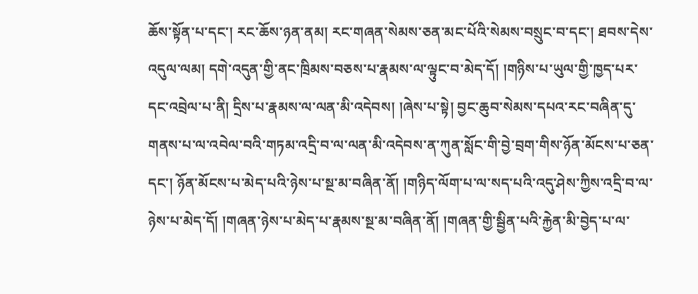ཆོས་སྟོན་པ་དང་། རང་ཆོས་ཉན་ནམ། རང་གཞན་སེམས་ཅན་མང་པོའི་སེམས་བསྲུང་བ་དང་། ཐབས་དེས་འདུལ་ལམ། དགེ་འདུན་གྱི་ནང་ཁྲིམས་བཅས་པ་རྣམས་ལ་ལྟུང་བ་མེད་དོ། །གཉིས་པ་ཡུལ་གྱི་ཁྱད་པར་དང་འབྲེལ་པ་ནི། དྲིས་པ་རྣམས་ལ་ལན་མི་འདེབས། །ཞེས་པ་སྟེ། བྱང་ཆུབ་སེམས་དཔའ་རང་བཞིན་དུ་གནས་པ་ལ་འབེལ་བའི་གཏམ་འདྲི་བ་ལ་ལན་མི་འདེབས་ན་ཀུན་སློང་གི་བྱེ་བྲག་གིས་ཉོན་མོངས་པ་ཅན་དང་། ཉོན་མོངས་པ་མེད་པའི་ཉེས་པ་སྔ་མ་བཞིན་ནོ། །གཉིད་ལོག་པ་ལ་སད་པའི་འདུ་ཤེས་ཀྱིས་འདྲི་བ་ལ་ཉེས་པ་མེད་དོ། །གཞན་ཉེས་པ་མེད་པ་རྣམས་སྔ་མ་བཞིན་ནོ། །གཞན་གྱི་སྦྱིན་པའི་རྐྱེན་མི་བྱེད་པ་ལ་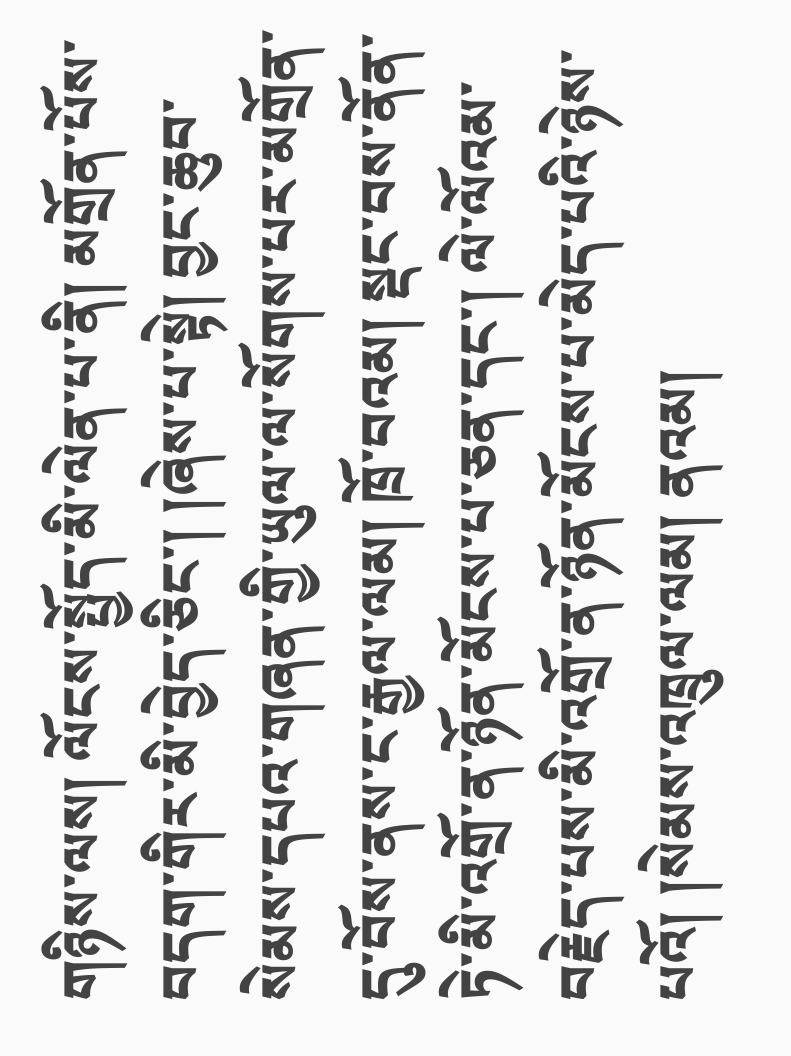གཉིས་ལས། ལོངས་སྤྱོད་མི་ལེན་པ་ནི། མགྲོན་པོས་བདག་གིར་མི་བྱེད་ཅིང་། །ཞེས་པ་སྟེ། བྱང་ཆུབ་སེམས་དཔའ་གཞན་གྱི་ཡུལ་ལ་སོགས་པར་མགྲོན་དུ་བོས་ནས་ང་རྒྱལ་ལམ། ཁྲོ་བའམ། སྡང་བས་ནོན་ཏེ་མི་འགྲོ་ན་ཉོན་མོངས་པ་ཅན་དང་། ལེ་ལོའམ་བརྗེད་པས་མི་འགྲོ་ན་ཉོན་མོངས་པ་མེད་པའི་ཉེས་པའོ། །སེམས་འཁྲུལ་ལམ། ནའམ།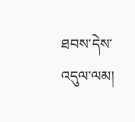ཐབས་དེས་འདུལ་ལམ།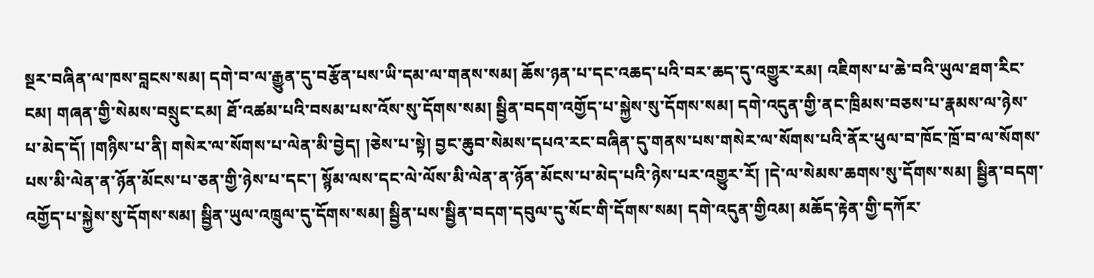སྔར་བཞིན་ལ་ཁས་བླངས་སམ། དགེ་བ་ལ་རྒྱུན་དུ་བརྩོན་པས་ཡི་དམ་ལ་གནས་སམ། ཆོས་ཉན་པ་དང་འཆད་པའི་བར་ཆད་དུ་འགྱུར་རམ། འཇིགས་པ་ཆེ་བའི་ཡུལ་ཐག་རིང་ངམ། གཞན་གྱི་སེམས་བསྲུང་ངམ། ཐོ་འཚམ་པའི་བསམ་པས་འོས་སུ་དོགས་སམ། སྦྱིན་བདག་འགྱོད་པ་སྐྱེས་སུ་དོགས་སམ། དགེ་འདུན་གྱི་ནང་ཁྲིམས་བཅས་པ་རྣམས་ལ་ཉེས་པ་མེད་དོ། །གཉིས་པ་ནི། གསེར་ལ་སོགས་པ་ལེན་མི་བྱེད། །ཅེས་པ་སྟེ། བྱང་ཆུབ་སེམས་དཔའ་རང་བཞིན་དུ་གནས་པས་གསེར་ལ་སོགས་པའི་ནོར་ཕུལ་བ་ཁོང་ཁྲོ་བ་ལ་སོགས་པས་མི་ལེན་ན་ཉོན་མོངས་པ་ཅན་གྱི་ཉེས་པ་དང་། སྙོམ་ལས་དང་ལེ་ལོས་མི་ལེན་ན་ཉོན་མོངས་པ་མེད་པའི་ཉེས་པར་འགྱུར་རོ། །དེ་ལ་སེམས་ཆགས་སུ་དོགས་སམ། སྦྱིན་བདག་འགྱོད་པ་སྐྱེས་སུ་དོགས་སམ། སྦྱིན་ཡུལ་འཁྲུལ་དུ་དོགས་སམ། སྦྱིན་པས་སྦྱིན་བདག་དབུལ་དུ་སོང་གི་དོགས་སམ། དགེ་འདུན་གྱིའམ། མཆོད་རྟེན་གྱི་དཀོར་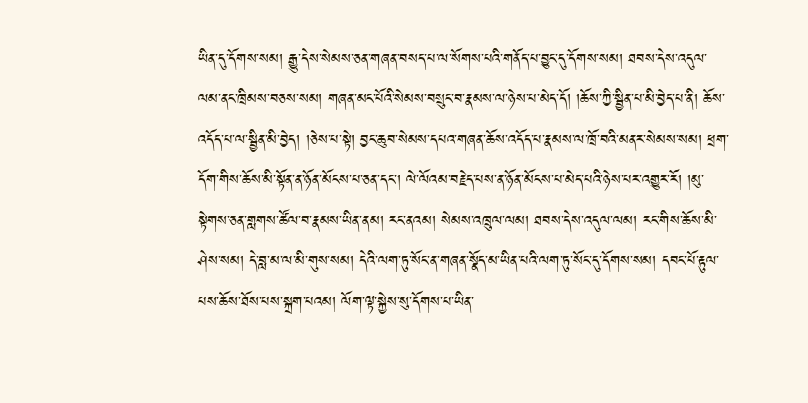ཡིན་དུ་དོགས་སམ། རྒྱུ་དེས་སེམས་ཅན་གཞན་བསད་པ་ལ་སོགས་པའི་གནོད་པ་བྱུང་དུ་དོགས་སམ། ཐབས་དེས་འདུལ་ལམ་ནང་ཁྲིམས་བཅས་སམ། གཞན་མང་པོའི་སེམས་བསྲུང་བ་རྣམས་ལ་ཉེས་པ་མེད་དོ། །ཆོས་ཀྱི་སྦྱིན་པ་མི་བྱེད་པ་ནི། ཆོས་འདོད་པ་ལ་སྦྱིན་མི་བྱེད། །ཅེས་པ་སྟེ། བྱང་ཆུབ་སེམས་དཔའ་གཞན་ཆོས་འདོད་པ་རྣམས་ལ་ཁྲོ་བའི་མནར་སེམས་སམ། ཕྲག་དོག་གིས་ཆོས་མི་སྟོན་ན་ཉོན་མོངས་པ་ཅན་དང་། ལེ་ལོའམ་བརྗེད་པས་ན་ཉོན་མོངས་པ་མེད་པའི་ཉེས་པར་འགྱུར་རོ། །མུ་སྟེགས་ཅན་གླགས་ཚོལ་བ་རྣམས་ཡིན་ནམ། རང་ནའམ། སེམས་འཁྲུལ་ལམ། ཐབས་དེས་འདུལ་ལམ། རང་གིས་ཆོས་མི་ཤེས་སམ། དེ་བླ་མ་ལ་མི་གུས་སམ། དེའི་ལག་ཏུ་སོང་ན་གཞན་སྣོད་མ་ཡིན་པའི་ལག་ཏུ་སོང་དུ་དོགས་སམ། དབང་པོ་རྟུལ་པས་ཆོས་ཐོས་པས་སྐྲག་པའམ། ལོག་ལྟ་སྐྱེས་སུ་དོགས་པ་ཡིན་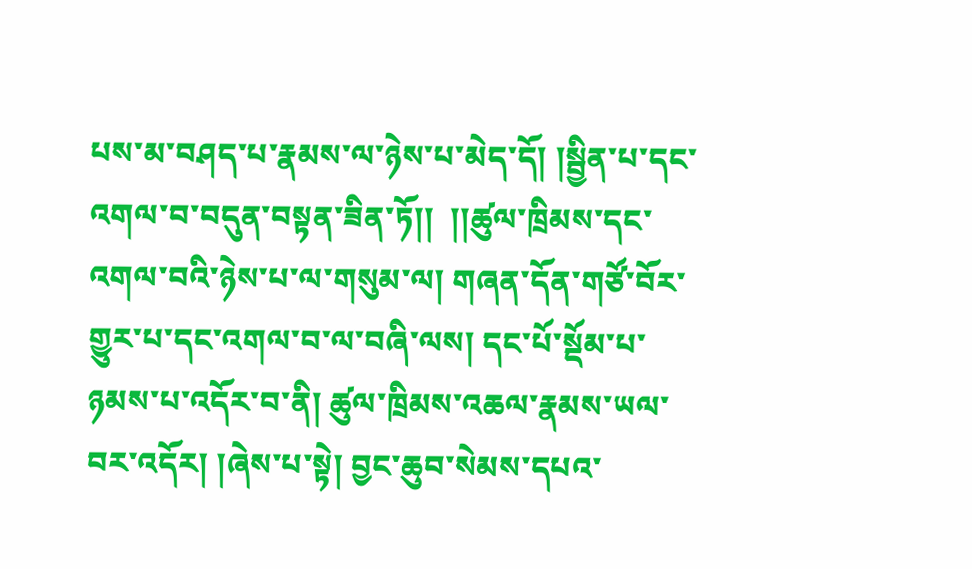པས་མ་བཤད་པ་རྣམས་ལ་ཉེས་པ་མེད་དོ། །སྦྱིན་པ་དང་འགལ་བ་བདུན་བསྟན་ཟིན་ཏོ།།  །།ཚུལ་ཁྲིམས་དང་འགལ་བའི་ཉེས་པ་ལ་གསུམ་ལ། གཞན་དོན་གཙོ་བོར་གྱུར་པ་དང་འགལ་བ་ལ་བཞི་ལས། དང་པོ་སྡོམ་པ་ཉམས་པ་འདོར་བ་ནི། ཚུལ་ཁྲིམས་འཆལ་རྣམས་ཡལ་བར་འདོར། །ཞེས་པ་སྟེ། བྱང་ཆུབ་སེམས་དཔའ་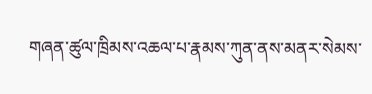གཞན་ཚུལ་ཁྲིམས་འཆལ་པ་རྣམས་ཀུན་ནས་མནར་སེམས་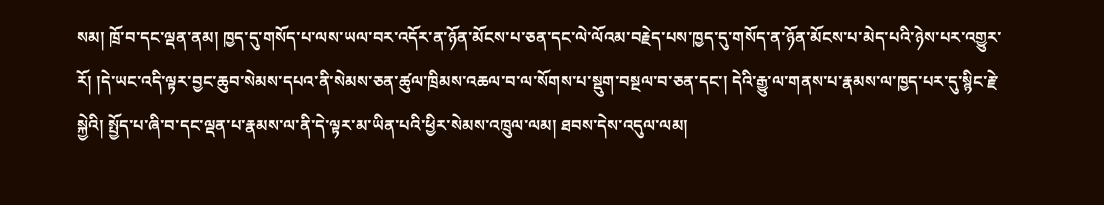སམ། ཁྲོ་བ་དང་ལྡན་ནམ། ཁྱད་དུ་གསོད་པ་ལས་ཡལ་བར་འདོར་ན་ཉོན་མོངས་པ་ཅན་དང་ལེ་ལོའམ་བརྗེད་པས་ཁྱད་དུ་གསོད་ན་ཉོན་མོངས་པ་མེད་པའི་ཉེས་པར་འགྱུར་རོ། །དེ་ཡང་འདི་ལྟར་བྱང་ཆུབ་སེམས་དཔའ་ནི་སེམས་ཅན་ཚུལ་ཁྲིམས་འཆལ་བ་ལ་སོགས་པ་སྡུག་བསྔལ་བ་ཅན་དང་། དེའི་རྒྱུ་ལ་གནས་པ་རྣམས་ལ་ཁྱད་པར་དུ་སྙིང་རྗེ་སྐྱེའི། སྤྱོད་པ་ཞི་བ་དང་ལྡན་པ་རྣམས་ལ་ནི་དེ་ལྟར་མ་ཡིན་པའི་ཕྱིར་སེམས་འཁྲུལ་ལམ། ཐབས་དེས་འདུལ་ལམ།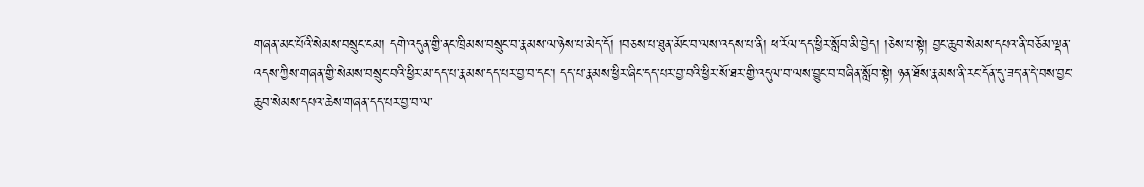གཞན་མང་པོའི་སེམས་བསྲུང་ངམ། དགེ་འདུན་གྱི་ནང་ཁྲིམས་བསྲུང་བ་རྣམས་ལ་ཉེས་པ་མེད་དོ། །བཅས་པ་ཐུན་མོང་བ་ལས་འདས་པ་ནི། ཕ་རོལ་དད་ཕྱིར་སློབ་མི་བྱེད། །ཅེས་པ་སྟེ། བྱང་ཆུབ་སེམས་དཔའ་ནི་བཅོམ་ལྡན་འདས་ཀྱིས་གཞན་གྱི་སེམས་བསྲུང་བའི་ཕྱིར་མ་དད་པ་རྣམས་དད་པར་བྱ་བ་དང་། དད་པ་རྣམས་ཕྱིར་ཞིང་དད་པར་བྱ་བའི་ཕྱིར་སོ་ཐར་གྱི་འདུལ་བ་ལས་བྱུང་བ་བཞིན་སློབ་སྟེ། ཉན་ཐོས་རྣམས་ནི་རང་དོན་དུ་ཟད་ན་དེ་བས་བྱང་ཆུབ་སེམས་དཔའ་ཆེས་གཞན་དད་པར་བྱ་བ་ལ་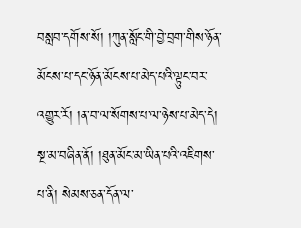བསླབ་དགོས་སོ། །ཀུན་སློང་གི་བྱེ་བྲག་གིས་ཉོན་མོངས་པ་དང་ཉོན་མོངས་པ་མེད་པའི་ལྟུང་བར་འགྱུར་རོ། །ན་བ་ལ་སོགས་པ་ལ་ཉེས་པ་མེད་དེ། སྔ་མ་བཞིན་ནོ། །ཐུན་མོང་མ་ཡིན་པའི་འཇིགས་པ་ནི། སེམས་ཅན་དོན་ལ་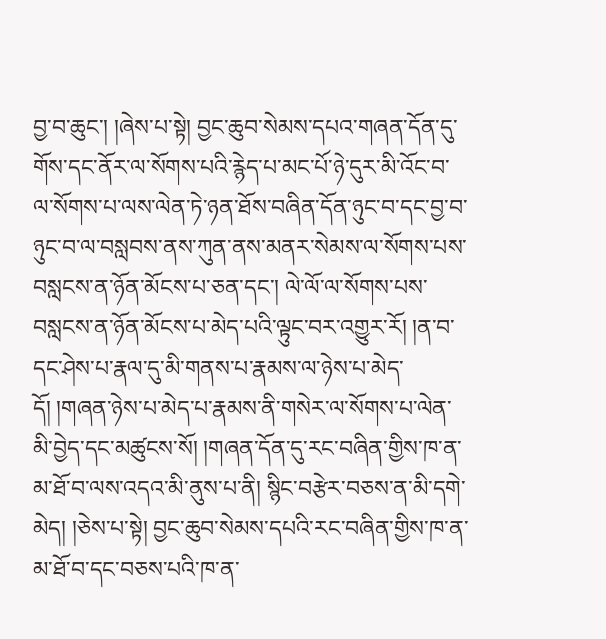བྱ་བ་ཆུང་། །ཞེས་པ་སྟེ། བྱང་ཆུབ་སེམས་དཔའ་གཞན་དོན་དུ་གོས་དང་ནོར་ལ་སོགས་པའི་རྙེད་པ་མང་པོ་ཉེ་དུར་མི་འོང་བ་ལ་སོགས་པ་ལས་ལེན་ཏེ་ཉན་ཐོས་བཞིན་དོན་ཉུང་བ་དང་བྱ་བ་ཉུང་བ་ལ་བསླབས་ནས་ཀུན་ནས་མནར་སེམས་ལ་སོགས་པས་བསླངས་ན་ཉོན་མོངས་པ་ཅན་དང་། ལེ་ལོ་ལ་སོགས་པས་བསླངས་ན་ཉོན་མོངས་པ་མེད་པའི་ལྟུང་བར་འགྱུར་རོ། །ན་བ་དང་ཤེས་པ་རྣལ་དུ་མི་གནས་པ་རྣམས་ལ་ཉེས་པ་མེད་དོ། །གཞན་ཉེས་པ་མེད་པ་རྣམས་ནི་གསེར་ལ་སོགས་པ་ལེན་མི་བྱེད་དང་མཚུངས་སོ། །གཞན་དོན་དུ་རང་བཞིན་གྱིས་ཁ་ན་མ་ཐོ་བ་ལས་འདའ་མི་ནུས་པ་ནི། སྙིང་བརྩེར་བཅས་ན་མི་དགེ་མེད། །ཅེས་པ་སྟེ། བྱང་ཆུབ་སེམས་དཔའི་རང་བཞིན་གྱིས་ཁ་ན་མ་ཐོ་བ་དང་བཅས་པའི་ཁ་ན་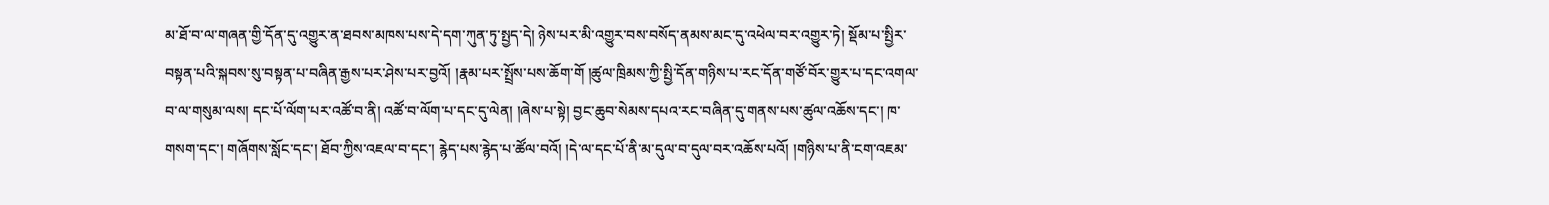མ་ཐོ་བ་ལ་གཞན་གྱི་དོན་དུ་འགྱུར་ན་ཐབས་མཁས་པས་དེ་དག་ཀུན་ཏུ་སྤྱད་དེ། ཉེས་པར་མི་འགྱུར་བས་བསོད་ནམས་མང་དུ་འཕེལ་བར་འགྱུར་ཏེ། སྡོམ་པ་སྤྱིར་བསྟན་པའི་སྐབས་སུ་བསྟན་པ་བཞིན་རྒྱས་པར་ཤེས་པར་བྱའོ། །རྣམ་པར་སྤྲོས་པས་ཆོག་གོ །ཚུལ་ཁྲིམས་ཀྱི་སྤྱི་དོན་གཉིས་པ་རང་དོན་གཙོ་བོར་གྱུར་པ་དང་འགལ་བ་ལ་གསུམ་ལས། དང་པོ་ལོག་པར་འཚོ་བ་ནི། འཚོ་བ་ལོག་པ་དང་དུ་ལེན། །ཞེས་པ་སྟེ། བྱང་ཆུབ་སེམས་དཔའ་རང་བཞིན་དུ་གནས་པས་ཚུལ་འཆོས་དང་། ཁ་གསག་དང་། གཞོགས་སློང་དང་། ཐོབ་ཀྱིས་འཇལ་བ་དང་། རྙེད་པས་རྙེད་པ་ཚོལ་བའོ། །དེ་ལ་དང་པོ་ནི་མ་དུལ་བ་དུལ་བར་འཆོས་པའོ། །གཉིས་པ་ནི་ངག་འཇམ་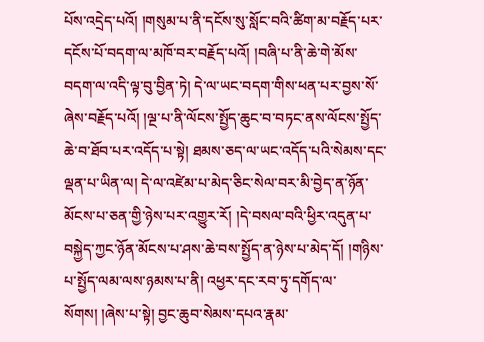པོས་འདྲེད་པའོ། །གསུམ་པ་ནི་དངོས་སུ་སློང་བའི་ཚིག་མ་བརྗོད་པར་དངོས་པོ་བདག་ལ་མཁོ་བར་བརྗོད་པའོ། །བཞི་པ་ནི་ཆེ་གེ་མོས་བདག་ལ་འདི་ལྟ་བུ་བྱིན་ཏེ། དེ་ལ་ཡང་བདག་གིས་ཕན་པར་བྱས་སོ་ཞེས་བརྗོད་པའོ། །ལྔ་པ་ནི་ལོངས་སྤྱོད་ཆུང་བ་བཏང་ནས་ལོངས་སྤྱོད་ཆེ་བ་ཐོབ་པར་འདོད་པ་སྟེ། ཐམས་ཅད་ལ་ཡང་འདོད་པའི་སེམས་དང་ལྡན་པ་ཡིན་ལ། དེ་ལ་འཛེམ་པ་མེད་ཅིང་སེལ་བར་མི་བྱེད་ན་ཉོན་མོངས་པ་ཅན་གྱི་ཉེས་པར་འགྱུར་རོ། །དེ་བསལ་བའི་ཕྱིར་འདུན་པ་བསྐྱེད་ཀྱང་ཉོན་མོངས་པ་ཤས་ཆེ་བས་སྤྱོད་ན་ཉེས་པ་མེད་དོ། །གཉིས་པ་སྤྱོད་ལམ་ལས་ཉམས་པ་ནི། འཕྱར་དང་རབ་ཏུ་དགོད་ལ་སོགས། །ཞེས་པ་སྟེ། བྱང་ཆུབ་སེམས་དཔའ་རྣམ་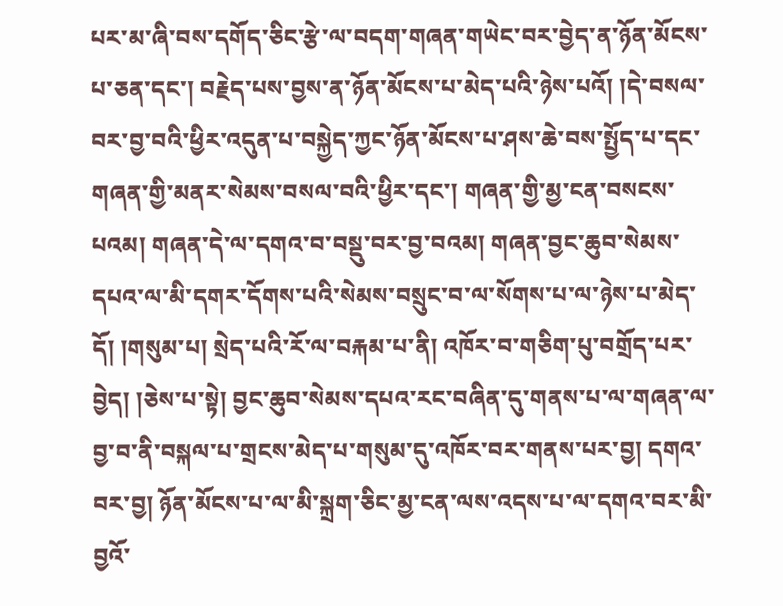པར་མ་ཞི་བས་དགོད་ཅིང་རྩེ་ལ་བདག་གཞན་གཡེང་བར་བྱེད་ན་ཉོན་མོངས་པ་ཅན་དང་། བརྗེད་པས་བྱས་ན་ཉོན་མོངས་པ་མེད་པའི་ཉེས་པའོ། །དེ་བསལ་བར་བྱ་བའི་ཕྱིར་འདུན་པ་བསྐྱེད་ཀྱང་ཉོན་མོངས་པ་ཤས་ཆེ་བས་སྤྱོད་པ་དང་གཞན་གྱི་མནར་སེམས་བསལ་བའི་ཕྱིར་དང་། གཞན་གྱི་མྱ་ངན་བསངས་པའམ། གཞན་དེ་ལ་དགའ་བ་བསྡུ་བར་བྱ་བའམ། གཞན་བྱང་ཆུབ་སེམས་དཔའ་ལ་མི་དགར་དོགས་པའི་སེམས་བསྲུང་བ་ལ་སོགས་པ་ལ་ཉེས་པ་མེད་དོ། །གསུམ་པ། སྲེད་པའི་རོ་ལ་བརྐམ་པ་ནི། འཁོར་བ་གཅིག་པུ་བགྲོད་པར་བྱེད། །ཅེས་པ་སྟེ། བྱང་ཆུབ་སེམས་དཔའ་རང་བཞིན་དུ་གནས་པ་ལ་གཞན་ལ་བྱ་བ་ནི་བསྐལ་པ་གྲངས་མེད་པ་གསུམ་དུ་འཁོར་བར་གནས་པར་བྱ། དགའ་བར་བྱ། ཉོན་མོངས་པ་ལ་མི་སྐྲག་ཅིང་མྱ་ངན་ལས་འདས་པ་ལ་དགའ་བར་མི་བྱའོ་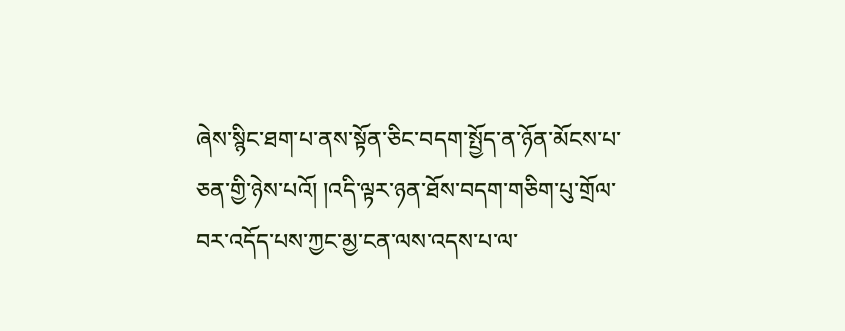ཞེས་སྙིང་ཐག་པ་ནས་སྟོན་ཅིང་བདག་སྤྱོད་ན་ཉོན་མོངས་པ་ཅན་གྱི་ཉེས་པའོ། །འདི་ལྟར་ཉན་ཐོས་བདག་གཅིག་པུ་གྲོལ་བར་འདོད་པས་ཀྱང་མྱ་ངན་ལས་འདས་པ་ལ་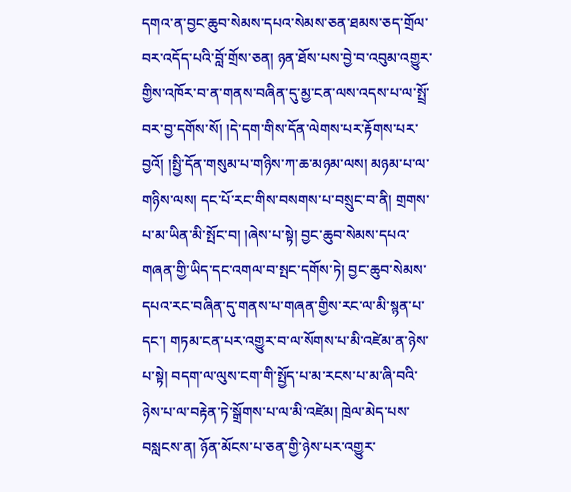དགའ་ན་བྱང་ཆུབ་སེམས་དཔའ་སེམས་ཅན་ཐམས་ཅད་གྲོལ་བར་འདོད་པའི་བློ་གྲོས་ཅན། ཉན་ཐོས་པས་བྱེ་བ་འབུམ་འགྱུར་གྱིས་འཁོར་བ་ན་གནས་བཞིན་དུ་མྱ་ངན་ལས་འདས་པ་ལ་སྤྲོ་བར་བྱ་དགོས་སོ། །དེ་དག་གིས་དོན་ལེགས་པར་རྟོགས་པར་བྱའོ། །སྤྱི་དོན་གསུམ་པ་གཉིས་ཀ་ཆ་མཉམ་ལས། མཉམ་པ་ལ་གཉིས་ལས། དང་པོ་རང་གིས་བསགས་པ་བསྲུང་བ་ནི། གྲགས་པ་མ་ཡིན་མི་སྤོང་བ། །ཞེས་པ་སྟེ། བྱང་ཆུབ་སེམས་དཔའ་གཞན་གྱི་ཡིད་དང་འགལ་བ་སྤང་དགོས་ཏེ། བྱང་ཆུབ་སེམས་དཔའ་རང་བཞིན་དུ་གནས་པ་གཞན་གྱིས་རང་ལ་མི་སྙན་པ་དང་། གཏམ་ངན་པར་འགྱུར་བ་ལ་སོགས་པ་མི་འཛེམ་ན་ཉེས་པ་སྟེ། བདག་ལ་ལུས་ངག་གི་སྤྱོད་པ་མ་རངས་པ་མ་ཞི་བའི་ཉེས་པ་ལ་བརྟེན་ཏེ་སྒྲོགས་པ་ལ་མི་འཛེམ། ཁྲེལ་མེད་པས་བསླངས་ན། ཉོན་མོངས་པ་ཅན་གྱི་ཉེས་པར་འགྱུར་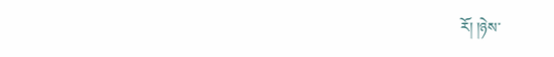རོ། །ཉེས་